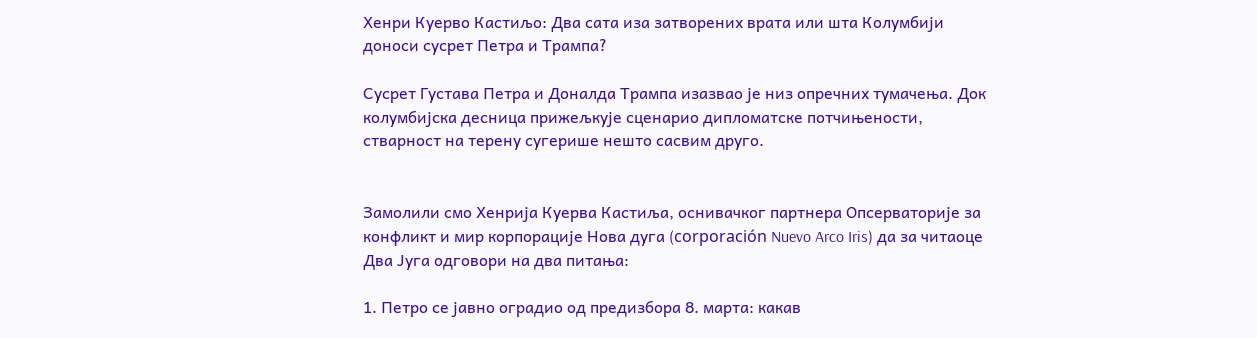Хенри Куерво Кастиљо: Два сата иза затворених врата или шта Колумбији доноси сусрет Петра и Трампа?

Сусрет Густава Петра и Доналда Трампа изазвао је низ опречних тумачења. Док колумбијска десница прижељкује сценарио дипломатске потчињености, стварност на терену сугерише нешто сасвим друго.


Замолили смо Хенрија Куерва Кастиља, оснивачког партнера Опсерваторије за конфликт и мир корпорације Нова дуга (corporación Nuevo Arco Iris) да за читаоце Два Југа одговори на два питања:

1. Петро се јавно оградио од предизбора 8. марта: какав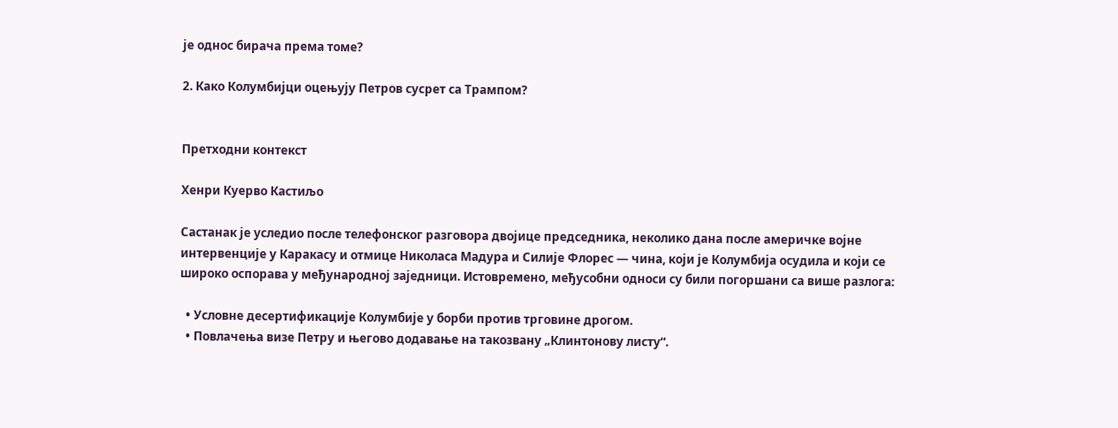је однос бирача према томе?

2. Како Колумбијци оцењују Петров сусрет са Трампом?


Претходни контекст

Хенри Куерво Кастиљо

Састанак је уследио после телефонског разговора двојице председника, неколико дана после америчке војне интервенције у Каракасу и отмице Николаса Мадура и Силије Флорес — чина, који је Колумбија осудила и који се широко оспорава у међународној заједници. Истовремено, међусобни односи су били погоршани са више разлога:

  • Условне десертификације Колумбије у борби против трговине дрогом.
  • Повлачења визе Петру и његово додавање на такозвану „Клинтонову листу“.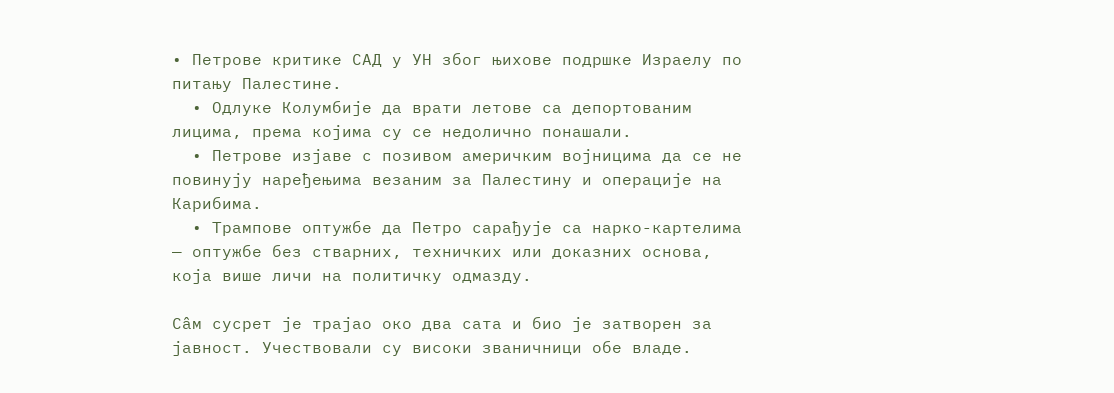• Петрове критике САД у УН због њихове подршке Израелу по питању Палестине.
  • Одлуке Колумбије да врати летове са депортованим лицима, према којима су се недолично понашали.
  • Петрове изјаве с позивом америчким војницима да се не повинују наређењима везаним за Палестину и операције на Карибима.
  • Трампове оптужбе да Петро сарађује са нарко-картелима — оптужбе без стварних, техничких или доказних основа, која више личи на политичку одмазду.

Сâм сусрет је трајао око два сата и био је затворен за јавност. Учествовали су високи званичници обе владе.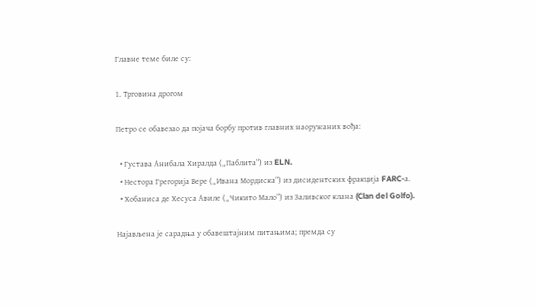Главне теме биле су:

1. Трговина дрогом

Петро се обавезао да појача борбу против главних наоружаних вођа:

  • Густава Анибала Хиралда („Паблита“) из ELN.
  • Нестора Грегорија Вере („Ивана Мордиска“) из дисидентских фракција FARC-а.
  • Хобаниса де Хесуса Авиле („Чикито Мало“) из Заливског клана (Clan del Golfo).

Најављена је сарадња у обавештајним питањима; премда су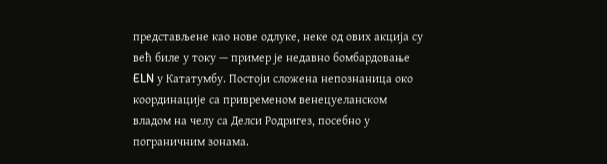представљене као нове одлуке, неке од ових акција су већ биле у току — пример је недавно бомбардовање ELN у Кататумбу. Постоји сложена непознаница око координације са привременом венецуеланском владом на челу са Делси Родригез, посебно у пограничним зонама.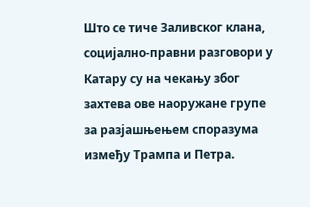Што се тиче Заливског клана, социјално-правни разговори у Катару су на чекању због захтева ове наоружане групе за разјашњењем споразума између Трампа и Петра.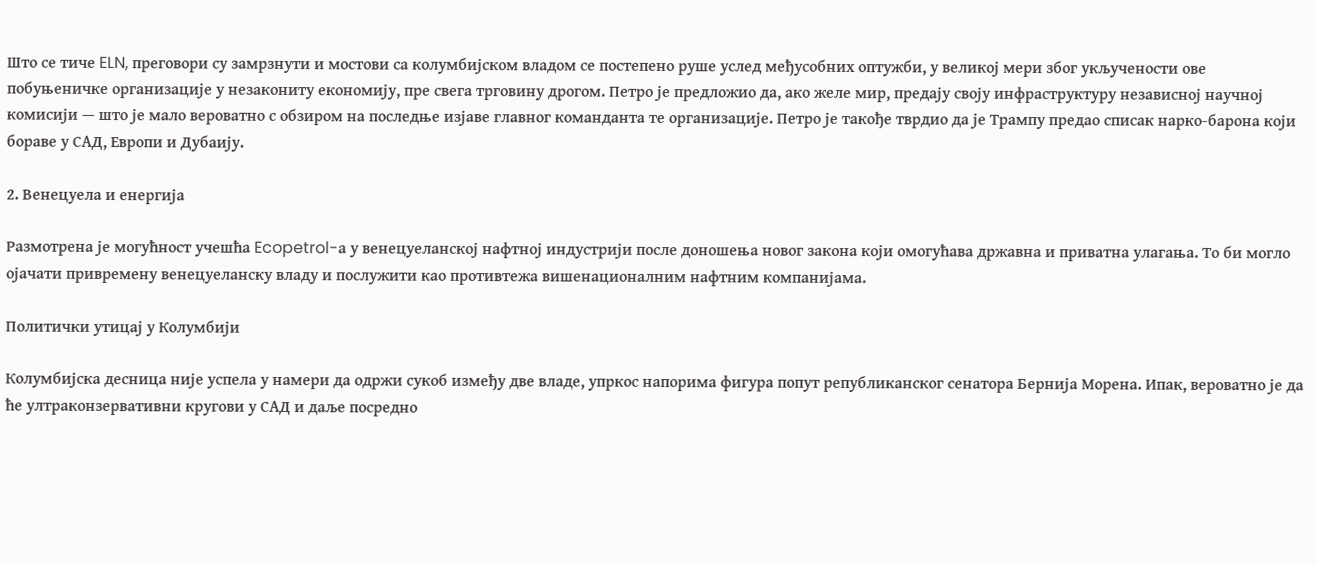Што се тиче ELN, преговори су замрзнути и мостови са колумбијском владом се постепено руше услед међусобних оптужби, у великој мери због укључености ове побуњеничке организације у незакониту економију, пре свега трговину дрогом. Петро је предложио да, ако желе мир, предају своју инфраструктуру независној научној комисији — што је мало вероватно с обзиром на последње изјаве главног команданта те организације. Петро је такође тврдио да је Трампу предао списак нарко-барона који бораве у САД, Европи и Дубаију.

2. Венецуела и енергија

Размотрена је могућност учешћа Ecopetrol-а у венецуеланској нафтној индустрији после доношења новог закона који омогућава државна и приватна улагања. То би могло ојачати привремену венецуеланску владу и послужити као противтежа вишенационалним нафтним компанијама.

Политички утицај у Колумбији

Колумбијска десница није успела у намери да одржи сукоб између две владе, упркос напорима фигура попут републиканског сенатора Бернија Морена. Ипак, вероватно је да ће ултраконзервативни кругови у САД и даље посредно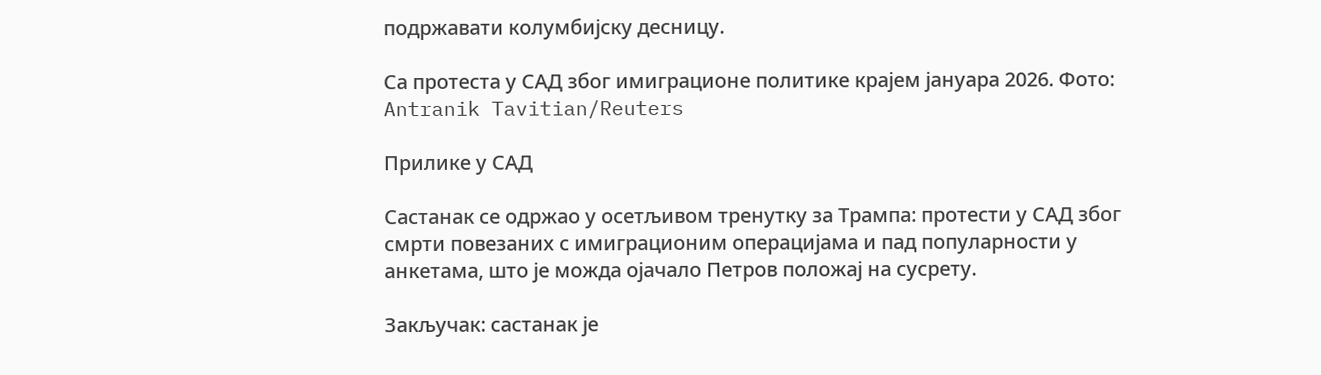подржавати колумбијску десницу.

Са протеста у САД због имиграционе политике крајем јануара 2026. Фото: Antranik Tavitian/Reuters

Прилике у САД

Састанак се одржао у осетљивом тренутку за Трампа: протести у САД због смрти повезаних с имиграционим операцијама и пад популарности у анкетама, што је можда ојачало Петров положај на сусрету.

Закључак: састанак је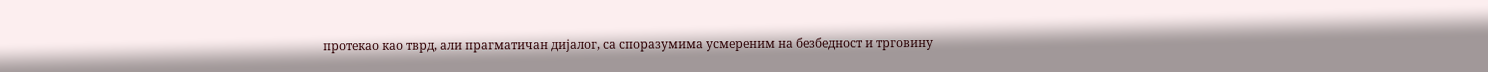протекао као тврд, али прагматичан дијалог, са споразумима усмереним на безбедност и трговину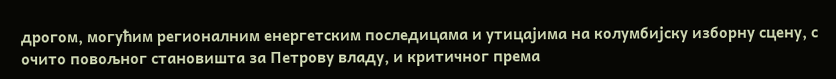дрогом, могућим регионалним енергетским последицама и утицајима на колумбијску изборну сцену, с очито повољног становишта за Петрову владу, и критичног према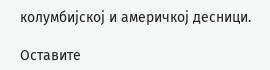колумбијској и америчкој десници.

Оставите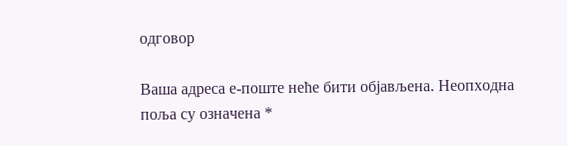одговор

Ваша адреса е-поште неће бити објављена. Неопходна поља су означена *